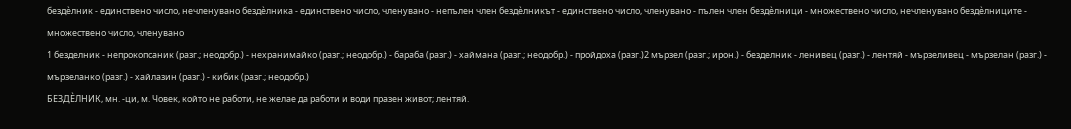бездѐлник - единствено число, нечленувано бездѐлника - единствено число, членувано - непълен член бездѐлникът - единствено число, членувано - пълен член бездѐлници - множествено число, нечленувано бездѐлниците - множествено число, членувано
1 безделник - непрокопсаник (разг.; неодобр.) - нехранимайко (разг.; неодобр.) - бараба (разг.) - хаймана (разг.; неодобр.) - пройдоха (разг.)2 мързел (разг.; ирон.) - безделник - ленивец (разг.) - лентяй - мързеливец - мързелан (разг.) - мързеланко (разг.) - хайлазин (разг.) - кибик (разг.; неодобр.)
БЕЗДЀЛНИК, мн. -ци, м. Човек, който не работи, не желае да работи и води празен живот; лентяй.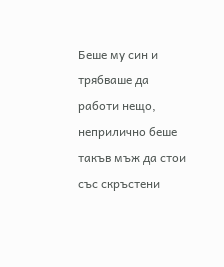Беше му син и трябваше да работи нещо, неприлично беше такъв мъж да стои със скръстени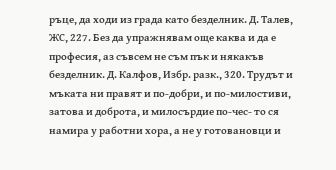ръце, да ходи из града като безделник. Д. Талев, ЖС, 227. Без да упражнявам още каква и да е професия, аз съвсем не съм пък и някакъв безделник. Д. Калфов, Избр. разк., 320. Трудът и мъката ни правят и по-добри, и по-милостиви, затова и доброта, и милосърдие по-чес- то ся намира у работни хора, а не у готовановци и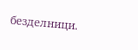безделници.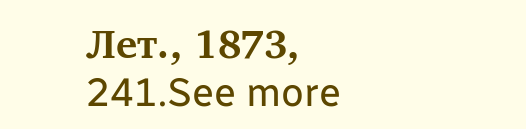Лет., 1873, 241.See more